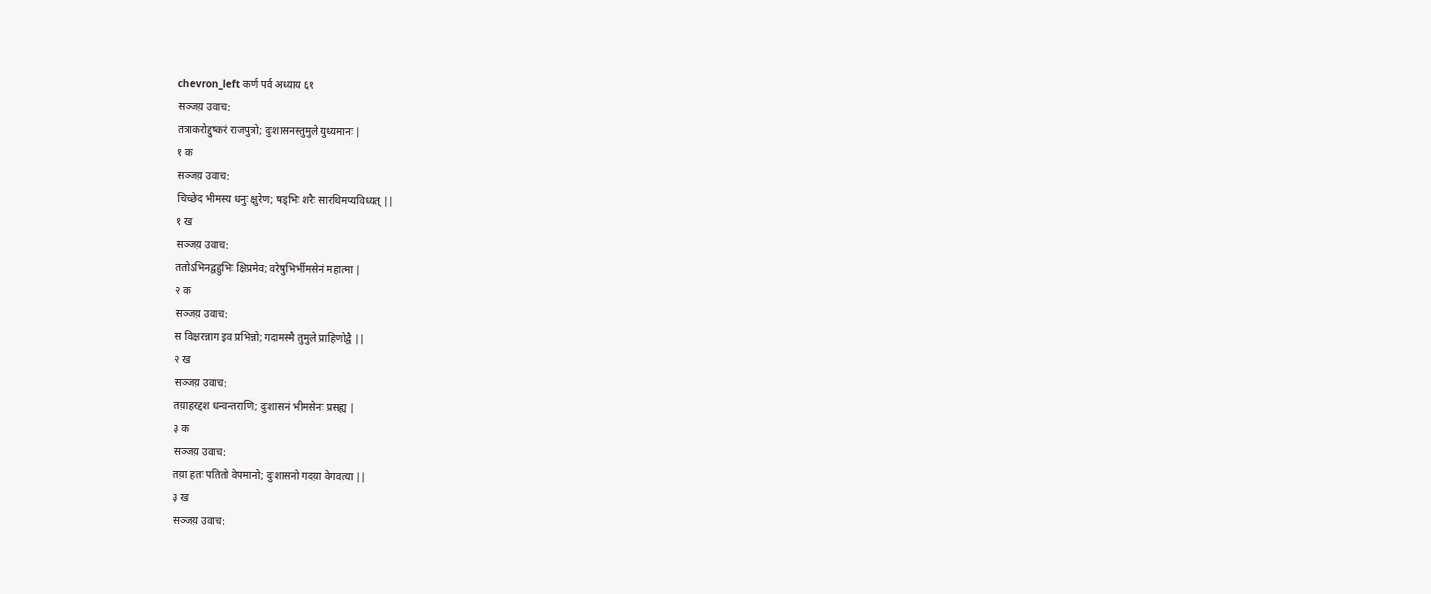chevron_left कर्ण पर्व अध्याय ६१
सञ्जय़ उवाच:
तत्राकरोद्दुष्करं राजपुत्रो; दुःशासनस्तुमुले युध्यमानः |
१ क
सञ्जय़ उवाच:
चिच्छेद भीमस्य धनुः क्षुरेण; षड्भिः शरैः सारथिमप्यविध्यत् ||
१ ख
सञ्जय़ उवाच:
ततोऽभिनद्वहुभिः क्षिप्रमेव; वरेषुभिर्भीमसेनं महात्मा |
२ क
सञ्जय़ उवाच:
स विक्षरन्नाग इव प्रभिन्नो; गदामस्मै तुमुले प्राहिणोद्वै ||
२ ख
सञ्जय़ उवाच:
तय़ाहरद्दश धन्वन्तराणि; दुःशासनं भीमसेनः प्रसह्य |
३ क
सञ्जय़ उवाच:
तय़ा हतः पतितो वेपमानो; दुःशासनो गदय़ा वेगवत्या ||
३ ख
सञ्जय़ उवाच: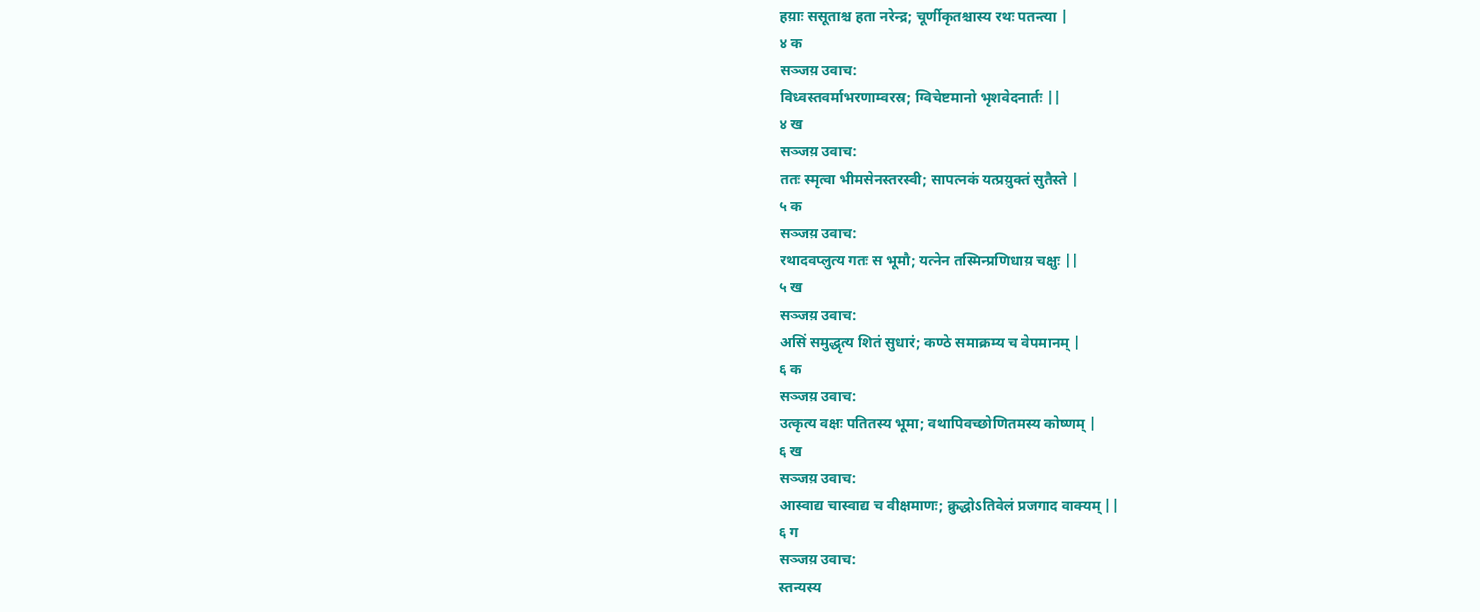हय़ाः ससूताश्च हता नरेन्द्र; चूर्णीकृतश्चास्य रथः पतन्त्या |
४ क
सञ्जय़ उवाच:
विध्वस्तवर्माभरणाम्वरस्र; ग्विचेष्टमानो भृशवेदनार्तः ||
४ ख
सञ्जय़ उवाच:
ततः स्मृत्वा भीमसेनस्तरस्वी; सापत्नकं यत्प्रय़ुक्तं सुतैस्ते |
५ क
सञ्जय़ उवाच:
रथादवप्लुत्य गतः स भूमौ; यत्नेन तस्मिन्प्रणिधाय़ चक्षुः ||
५ ख
सञ्जय़ उवाच:
असिं समुद्धृत्य शितं सुधारं; कण्ठे समाक्रम्य च वेपमानम् |
६ क
सञ्जय़ उवाच:
उत्कृत्य वक्षः पतितस्य भूमा; वथापिवच्छोणितमस्य कोष्णम् |
६ ख
सञ्जय़ उवाच:
आस्वाद्य चास्वाद्य च वीक्षमाणः; क्रुद्धोऽतिवेलं प्रजगाद वाक्यम् ||
६ ग
सञ्जय़ उवाच:
स्तन्यस्य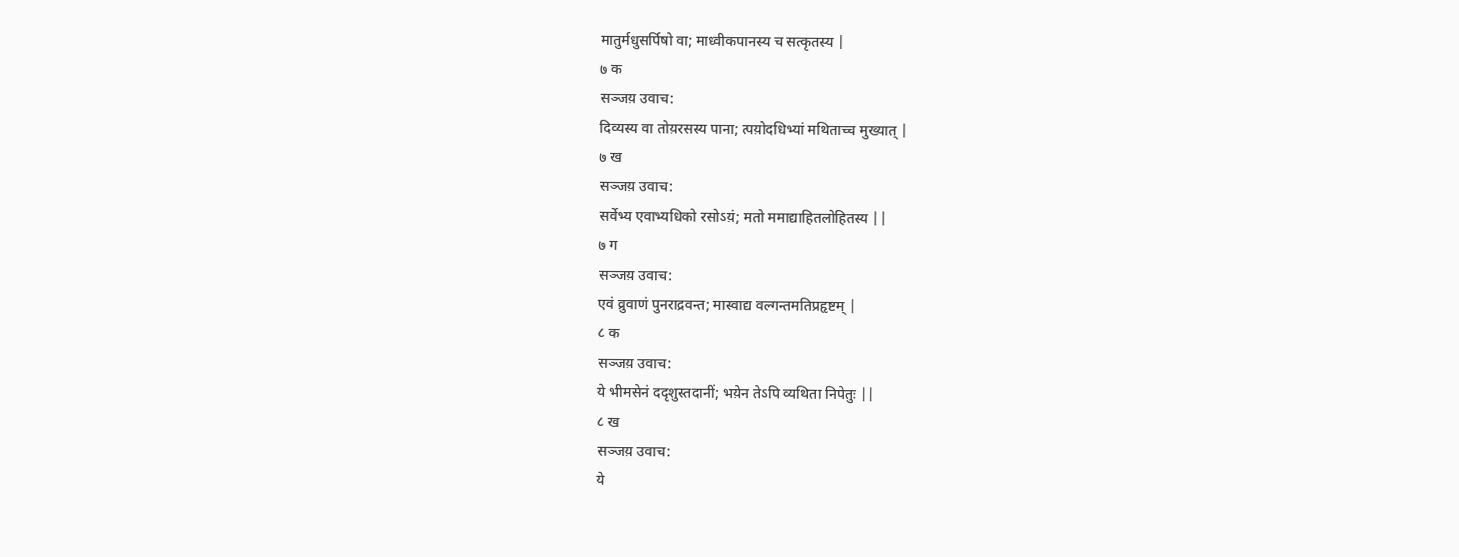मातुर्मधुसर्पिषो वा; माध्वीकपानस्य च सत्कृतस्य |
७ क
सञ्जय़ उवाच:
दिव्यस्य वा तोय़रसस्य पाना; त्पय़ोदधिभ्यां मथिताच्च मुख्यात् |
७ ख
सञ्जय़ उवाच:
सर्वेभ्य एवाभ्यधिको रसोऽय़ं; मतो ममाद्याहितलोहितस्य ||
७ ग
सञ्जय़ उवाच:
एवं व्रुवाणं पुनराद्रवन्त; मास्वाद्य वल्गन्तमतिप्रहृष्टम् |
८ क
सञ्जय़ उवाच:
ये भीमसेनं ददृशुस्तदानीं; भय़ेन तेऽपि व्यथिता निपेतुः ||
८ ख
सञ्जय़ उवाच:
ये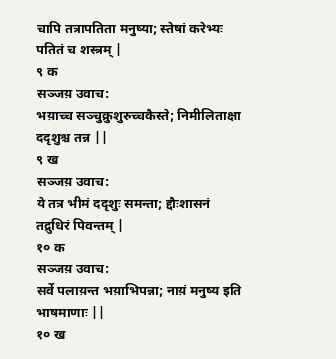चापि तत्रापतिता मनुष्या; स्तेषां करेभ्यः पतितं च शस्त्रम् |
९ क
सञ्जय़ उवाच:
भय़ाच्च सञ्चुक्रुशुरुच्चकैस्ते; निमीलिताक्षा ददृशुश्च तन्न ||
९ ख
सञ्जय़ उवाच:
ये तत्र भीमं ददृशुः समन्ता; द्दौःशासनं तद्रुधिरं पिवन्तम् |
१० क
सञ्जय़ उवाच:
सर्वे पलाय़न्त भय़ाभिपन्ना; नाय़ं मनुष्य इति भाषमाणाः ||
१० ख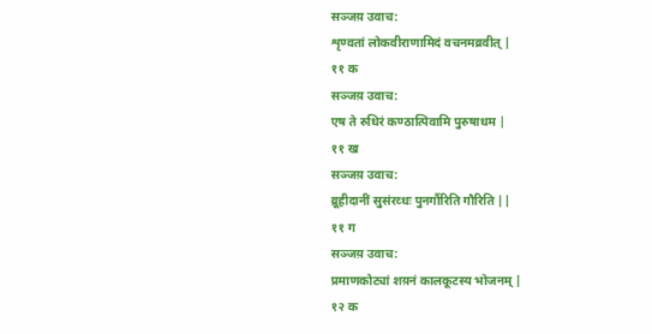सञ्जय़ उवाच:
शृण्वतां लोकवीराणामिदं वचनमव्रवीत् |
११ क
सञ्जय़ उवाच:
एष ते रुधिरं कण्ठात्पिवामि पुरुषाधम |
११ ख
सञ्जय़ उवाच:
व्रूहीदानीं सुसंरव्धः पुनर्गौरिति गौरिति ||
११ ग
सञ्जय़ उवाच:
प्रमाणकोट्यां शय़नं कालकूटस्य भोजनम् |
१२ क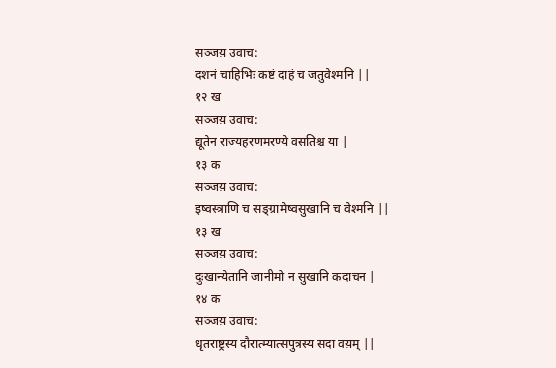सञ्जय़ उवाच:
दशनं चाहिभिः कष्टं दाहं च जतुवेश्मनि ||
१२ ख
सञ्जय़ उवाच:
द्यूतेन राज्यहरणमरण्ये वसतिश्च या |
१३ क
सञ्जय़ उवाच:
इष्वस्त्राणि च सङ्ग्रामेष्वसुखानि च वेश्मनि ||
१३ ख
सञ्जय़ उवाच:
दुःखान्येतानि जानीमो न सुखानि कदाचन |
१४ क
सञ्जय़ उवाच:
धृतराष्ट्रस्य दौरात्म्यात्सपुत्रस्य सदा वय़म् ||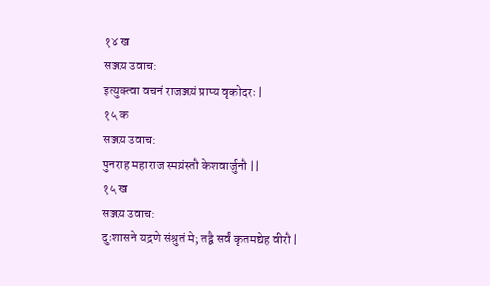१४ ख
सञ्जय़ उवाच:
इत्युक्त्वा वचनं राजञ्जय़ं प्राप्य वृकोदरः |
१५ क
सञ्जय़ उवाच:
पुनराह महाराज स्मय़ंस्तौ केशवार्जुनौ ||
१५ ख
सञ्जय़ उवाच:
दुःशासने यद्रणे संश्रुतं मे; तद्वै सर्वं कृतमद्येह वीरौ |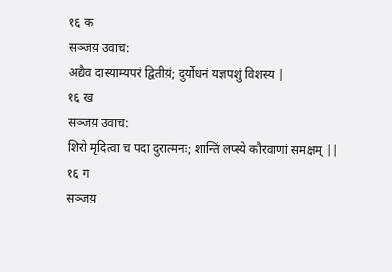१६ क
सञ्जय़ उवाच:
अद्यैव दास्याम्यपरं द्वितीय़ं; दुर्योधनं यज्ञपशुं विशस्य |
१६ ख
सञ्जय़ उवाच:
शिरो मृदित्वा च पदा दुरात्मनः; शान्तिं लप्स्ये कौरवाणां समक्षम् ||
१६ ग
सञ्जय़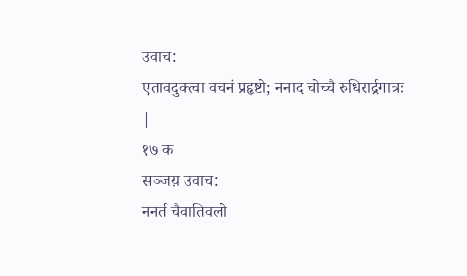उवाच:
एतावदुक्त्वा वचनं प्रहृष्टो; ननाद चोच्चै रुधिरार्द्रगात्रः |
१७ क
सञ्जय़ उवाच:
ननर्त चैवातिवलो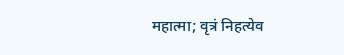महात्मा; वृत्रं निहत्येव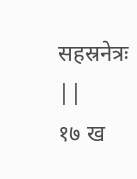सहस्रनेत्रः ||
१७ ख